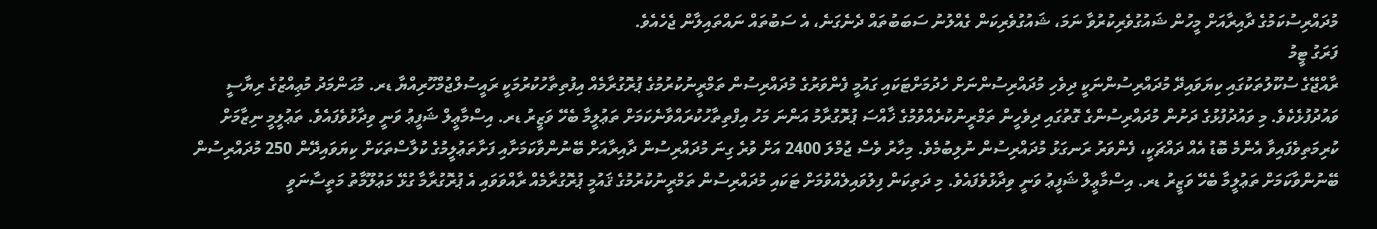މުދައްރިސުކަމުގެ ދާއިރާއަށް މީހުން ޝައުގުވެރިކުރުވާ ނަމަ، ޝައުގުވެރިކަން ގެއްލުނު ސަބަބުތައް ދެނެގަނެ، އެ ސަބުތައް ނައްތައިލާން ޖެހެއެވެ.
ފަރަގު ޓީމު
ރާއްޖޭގެ ސުކޫލުތަކުގައި ކިޔަވައިދޭ މުދައްރިސުންނަކީ ދިވެހި މުދައްރިސުންނަށް ހެދުމަށްޓަކައި ގައުމީ ފެންވަރުގެ މުދައްރިސުން ތަމްރީނުކުރުމުގެ ޕުރޮގުރާމެއް އިފުތިތާހުކުރުމަކީ ރައީސުލްޖުމްހޫރިއްޔާ ޑރ. މުޙަންމަދު މުޢިއްޒުގެ ރިޔާސީ ވައުދުފުޅެކެވެ. މި ވައުދުފުޅުގެ ދަށުން މުދައްރިސުންގެ ގޮތުގައި ދިވެހީން ތަމްރީނުކުރެއްވުމުގެ ޚާއްސަ ޕުރޮގުރާމު އަންނަ މަހު އިފްތިތާހުކުރައްވާނެކަމަށް ތަޢުލީމާ ބެހޭ ވަޒީރު ޑރ. އިސްމާޢީލް ޝަފީޢު ވަނީ ވިދާޅުވެފައެވެ. ތަޢުލީމީ ނިޒާމަށް ކުރިމަތިވެފައިވާ އެންމެ ބޮޑު އެއް ދައްޗަކީ، ފެންވަރު ރަނގަޅު މުދައްރިސުން ނުލިބުމެވެ. މިހާރު ވެސް ޖުމްލަ 2400 އަށް ވުރެ ގިނަ މުދައްރިސުން ދާއިރާއަށް ބޭނުންވާކަމަށާއި ފަށާތަޢުލީމުގެ ކުލާސްތަކަށް ކިޔަވައިދޭން 250 މުދައްރިސުން ބޭނުންވާކަމަށް ތަޢުލީމާ ބެހޭ ވަޒީރު ޑރ. އިސްމާޢީލް ޝަފީޢު ވަނީ ވިދާޅުވެފައެވެ. މި ދަތިކަން ފިލުވައިލެއްވުމަށް ޓަކައި މުދައްރިސުން ތަމްރީނުކުރުމުގެ ޤައުމީ ޕުރޮގުރާމެއް ރާއްވަވައި އެ ޕުރޮގުރާމާ ގުޅޭ މަޢުލޫމާތު މަތީސާނަވީ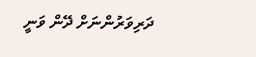ދަރިވަރުންނަށް ދޭން ވަނީ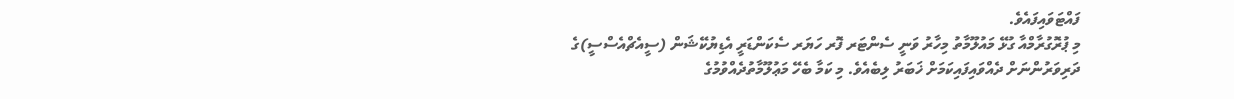ފައްޓަވައިފައެވެ.
މި ޕުރޮގުރާމްއާ ގުޅޭ މައުލޫމާތު މިހާރު ވަނީ ސެންޓަރ ފޮރ ހަޔަރ ސެކަންޑަރީ އެޑިޔުކޭޝަން (ސީއެޗްއެސްސީ)ގެ ދަރިވަރުންނަށް ދެއްވައިފައިކަމަށް ޚަބަރު ލިބެއެވެ. މި ކަމާ ބެހޭ މަޢުލޫމާތުދެއްވުމުގެ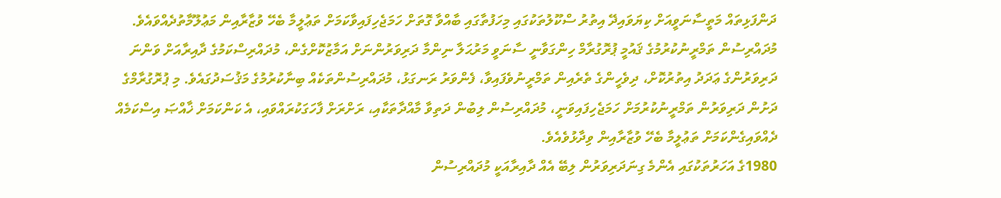ދަންފަޅިތައް މަތީސާނަވީއަށް ކިޔަވައިދޭ އިތުރު ސްކޫލުތަކުގައި މިހަފުތާގައި ބާއްވާ ގޮތަށް ހަމަޖެހިފައިވާކަމަށް ތަޢުލީމާ ބެހޭ ވުޒާރާއިން މަޢުލޫމާތުދެއްވައެވެ. މުދައްރިސުން ތަމްރީނުކުރުމުގެ ޤައުމީ ޕުރޮގުރާމް ހިންގަވާނީ ސާނަވީ މަރުޙަލާ ނިންމާ ދަރިވަރުންނަށް އަމާޒުކޮށްގެން، މުދައްރިސްކަމުގެ ދާއިރާއަށް ވަންނަ ދަރިވަރުންގެ ޢަދަދު އިތުރުކޮށް، ދިވެހީންގެ ތެރެއިން ތަމްރީނުވެފައިވާ، ފެންވަރު ރަނގަޅު، މުދައްރިސުންތަކެއް ބިނާކުރުމުގެ މަޤުސަދުގައެވެ. މި ޕުރޮގުރާމްގެ ދަށުން ދަރިވަރުން ތަމްރީނުކުރުމަށް ހަމަޖެހިފައިވަނީ، މުދައްރިސުން ލިބުން ދަތިވާ މާއްދާތަކާއި، ރަށްރަށް ފާހަގަކުރައްވައި، އެ ކަންކަމަށް ޚާއްޞަ އިސްކަމެއް ދެއްވައިގެންކަމަށް ތަޢުލީމާ ބެހޭ ވުޒާރާއިން ވިދާޅުވެއެވެ.
1980ގެ އަހަރުތަކުގައި އެންމެ ގިނަދަރިވަރުން ލިބޭ އެއް ދާއިރާއަކީ މުދައްރިސުން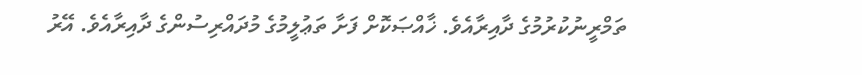ތަމްރީނުކުރުމުގެ ދާއިރާއެވެ. ޚާއްޞަކޮށް ފަށާ ތަޢުލީމުގެ މުދައްރިސުންގެ ދާއިރާއެވެ. އޭރު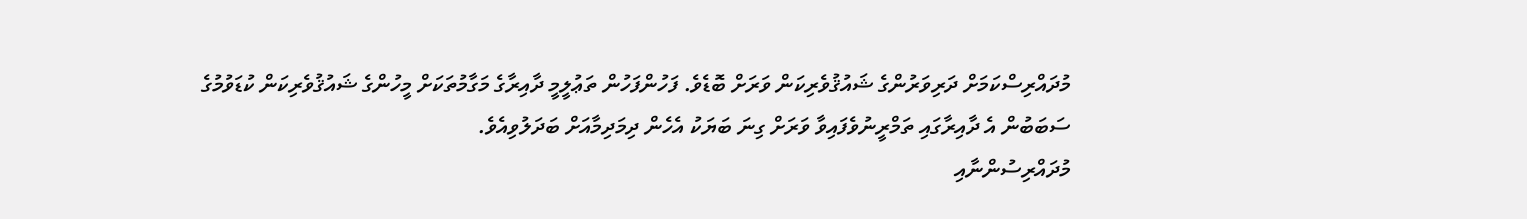މުދައްރިސްކަމަށް ދަރިވަރުންގެ ޝައުޤުވެރިކަން ވަރަށް ބޮޑެވެ. ފަހުންފަހުން ތަޢުލީމީ ދާއިރާގެ މަގާމުތަކަށް މީހުންގެ ޝައުޤުވެރިކަން ކުޑަވުމުގެ ސަބަބުން އެ ދާއިރާގައި ތަމްރީނުވެފައިވާ ވަރަށް ގިނަ ބަޔަކު އެހެން ދިމަދިމާއަށް ބަދަލުވިއެވެ.
މުދައްރިސުންނާއި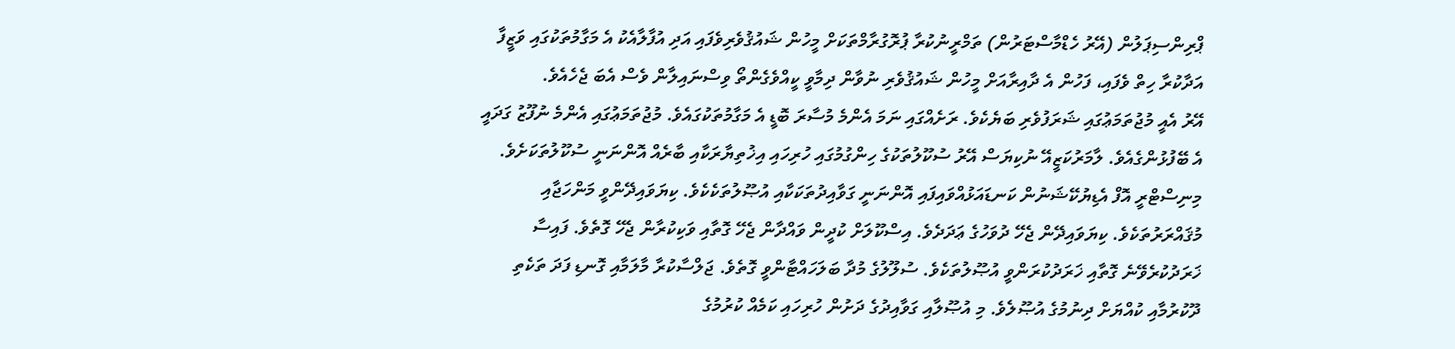ޕްރިންސިޕަލުން (އޭރު ހެޑްމާސްޓަރުން) ތަމްރީނުކުރާ ޕުރޮގުރާމްތަކަށް މީހުން ޝައުޤުވެރިވެފައި އަދި އުފާލާއެކު އެ މަގާމުތަކުގައި ވަޒީފާ އަދާކުރާ ހިތް ވެފައި، ފަހުން އެ ދާއިރާއަށް މީހުން ޝައުޤުވެރި ނުވާން ދިމާވީ ކީއްވެގެންތޯ ވިސްނައިލާން ވެސް އެބަ ޖެހެއެވެ.
އޭރު އެއީ މުޖުތަމަޢުގައި ޝަރަފުވެރި ބަޔެކެވެ. ރަށެއްގައި ނަމަ އެންމެ މުސާރަ ބޮޑީ އެ މަގާމުތަކުގައެވެ. މުޖުތަމަޢުގައި އެންމެ ނުފޫޒު ގަދައީ އެ ބޭފުޅުންގެއެވެ. ލާމަރުކަޒީއޭ ނުކިޔަސް އޭރު ސުކޫލުތަކުގެ ހިންގުމުގައި ހުރިހައި އިޚުތިޔާރަކާއި ބާރެއް އޮންނަނީ ސުކޫލުތަކަށެވެ. މިނިސްޓްރީ އޮފް އެޑިޔުކޭޝަނުން ކަނޑައަޅުއްވައިފައި އޮންނަނީ ގަވާއިދުތަކަކާއި އުޞޫލުތަކެކެވެ. ކިޔަވައިދޭންވީ މަންހަޖާއި މުޤައްރަރުތަކެވެ. ކިޔަވައިދޭން ޖެހޭ ދުވަހުގެ ޢަދަދެވެ. އިސްކޫލަށް ކުދީން ވައްދާން ޖެހޭ ގޮތާއި ވަކިކުރާން ޖެހޭ ގޮތެވެ. ފައިސާ ޚަރަދުކުރެވޭނެ ގޮތާއި ޚަރަދުކުރަންވީ އުޞޫލުތަކެވެ. ސުލޫލުގެ މުދާ ބަލަހައްޓާންވީ ގޮތެވެ. ޖަލްސާކުރާ މާލަމާއި ގޮނޑި ފަދަ ތަކެތި ދޫކުރުމާއި ކުއްޔަށް ދިނުމުގެ އުޞޫލެވެ. މި އުޞޫލާއި ގަވާއިދުގެ ދަށުން ހުރިހައި ކަމެއް ކުރުމުގެ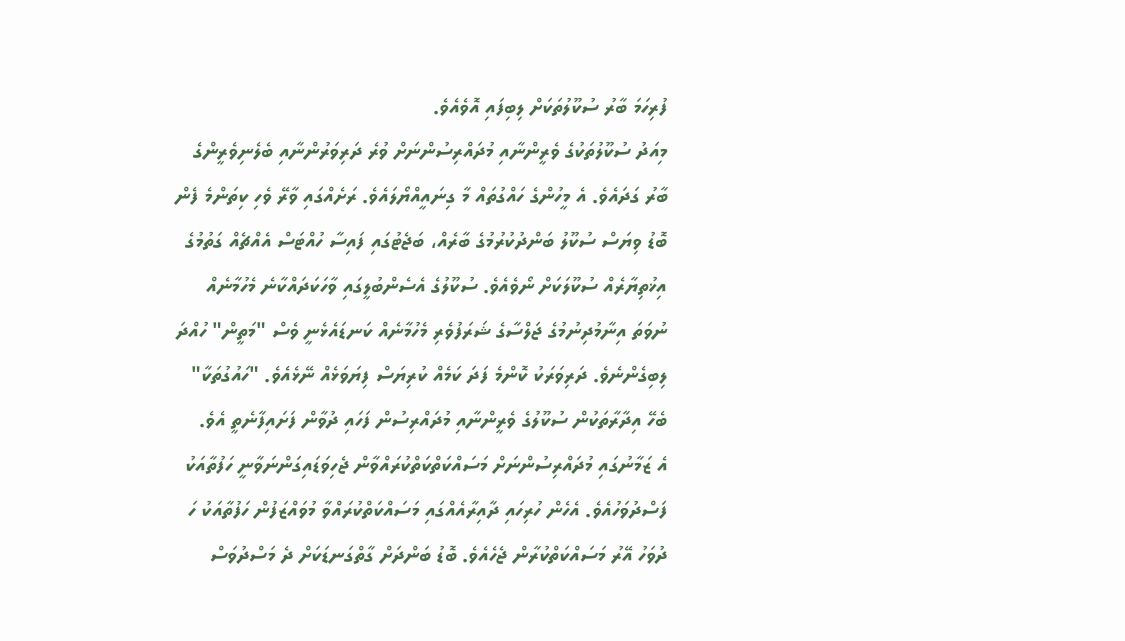ފުރިހަމަ ބާރު ސުކޫލުތަކަށް ލިބިފައި އޮވެއެވެ.
މިއަދު ސުކޫލުތަކުގެ ވެރީންނާއި މުދައްރިސުންނަށް ވުރެ ދަރިވަރުންނާއި ބެލެނިވެރީންގެ ބާރު ގަދައެވެ. އެ މީހުންގެ ހައްގުތައް މާ ގިނައީއްޔޯލައެވެ. ރަށެއްގައި ވާރޭ ވެހި ކިތަންމެ ފެން ބޮޑު ވިޔަސް ސުކޫލު ބަންދުކުރުމުގެ ބާރެއް، ބަޖެޓުގައި ފައިސާ ހުއްޓަސް އެއްޗެއް ގަތުމުގެ އިޚުތިޔާރެއް ސުކޫލަކަށް ނޯވެއެވެ. ސުކޫލުގެ އެސެންބުލީގައި ވާހަކަދައްކާނެ މެހުމާނެއް ނުވަތަ އިނާމުދިނުމުގެ ޖަލްސާގެ ޝަރަފުވެރި މެހުމާނެއް ކަނޑައެޅެނީ ވެސް "މަތީން" ހުއްދަ ލިބިގެންނެވެ. ދަރިވަރަކު ކޮންމެ ފަދަ ކަމެއް ކުރިޔަސް ފިޔަވަޅެއް ނޭޅެއެވެ. "ހައުގުތަކާ" ބެހޭ އިދާރާތަކުން ސުކޫލުގެ ވެރީންނާއި މުދައްރިސުން ފަހައި ދުވާން ފަށައިފާނެތީ އެވެ.
އެ ޒަމާނުގައި މުދައްރިސުންނަށް މަސައްކަތްކަތްކުރައްވާން ޖެހިވަޑައިގަންނަވާނީ ހަފުތާއަކު ފަސްދުވަހުއެވެ. އެހެން ހުރިހައި ދާއިރާއެއްގައި މަސައްކަތްކުރައްވާ މުވައްޒަފުން ހަފުތާއަކު ހަ ދުވަހު އޭރު މަސައްކަތްކުރާން ޖެހެއެވެ. ބޮޑު ބަންދަށް ގާތްގަނޑަކަށް ދެ މަސްދުވަސް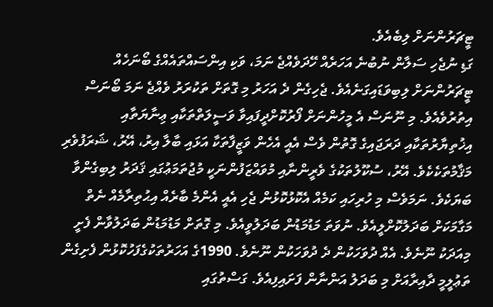ޓީޗަރުންނަށް ލިބެއެވެ.
ގަޑި ނުޖެހި ސަލާން ނުބުނެ އަހަރެއް ހޭދަވެއްޖެ ނަމަ، ވަކި އިންސައްތައެއްގެ ބޯނަހެއް ޓީޗަރުންނަށް ލިބިވަޑައިގަނެއެވެ. ޖެހިގެން ދެ އަހަރު މި ގޮތަށް ތަކުރަރު ވެއްޖެ ނަމަ ބޯނަސް އިތުރުވެއެވެ. މި ނޫނަސް އެ މީހުންނަށް ފޯރުކޮށްދީފައިވާ ވަސީލަތްތަކާއި ޢިނާޔަތާއި އިޚުތިޔާރުތަކާއި ދަރަޖައިގެ ގޮތުން ވެސް އެއީ އެހެން ވަޒީފާތަކާ އަޅައި ބާލާ އިރު، އޭރު، ޝަރަފުވެރި މަޤާމުތަކެކެވެ. އޭރު، ސުކޫލުތަކުގެ ވެރީންނާއި މުވައްޒަފުންނަކީ މުޖުތަމަޢުގައި ޤަދަރު ލިބިގެންވާ ބަޔަކެވެ. ނަމަވެސް މި ހުރިހައި ކަމެއް އެކޮޅުކޮޅުން ޖެހި އެއީ އެންމެ ބާރެއް އިޙުތިރާމެއް ނެތް މަގާމަކަށް ބަދަލުކޮށްލީއެވެ. ނުވަތަ މަޑުމަޑުން ބަދަލުވީއެވެ. މި ގޮތަށް މަޑުމަޑުން ބަދަލުވާން ފެށީ މިއަދަކު ނޫނެވެ. އެއް ދުވަހަކުން ދެ ދުވަހަކުން ނޫނެވެ. 1990ގެ އަހަރުތަކުގެފަހުކޮޅުން ފެށިގެން ތަޢުލީމީ ދާއިރާއަށް މި ބަދަލު އަންނާން ފަށައިފިއެވެ. ގަސްތުގައި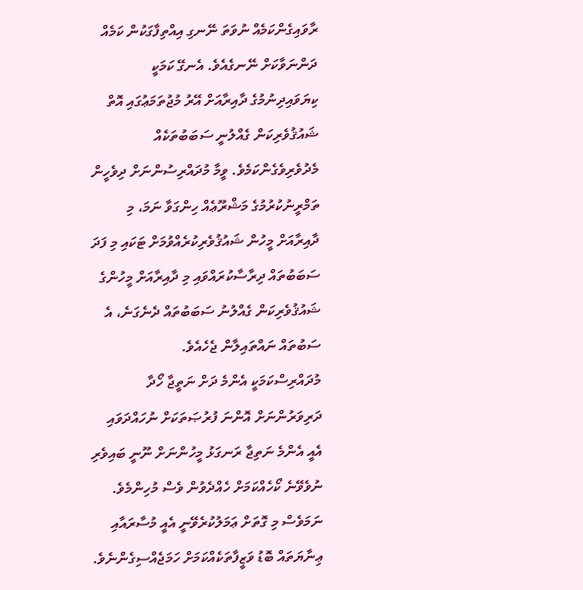ރާވައިގެންކަމެއް ނުވަތަ ނޭނގި އިއްތިފާގަކުން ކަމެއް ދަންނަވާކަށް ނޭނގެއެވެ. އެނގޭ ކަމަކީ ކިޔަވައިދިނުމުގެ ދާއިރާއަށް އޭރު މުޖުތަމަޢުގައި އޮތް ޝައުޤުވެރިކަން ގެއްލުނީ ސަބަބުތަކެއް މެދުވެރިވެގެންކަމެވެ. ވީމާ މުދައްރިސުންނަށް ދިވެހީން ތަމްރީނުކުރުމުގެ މަޝްރޫޢެއް ހިންގަވާ ނަމަ، މި ދާއިރާއަށް މީހުން ޝައުޤުވެރިކުރެއްވުމަށް ޓަކައި މި ފަދަ ސަބަބުތައް ދިރާސާކުރައްވައި މި ދާއިރާއަށް މީހުންގެ ޝައުޤުވެރިކަން ގެއްލުނު ސަބަބުތައް ދެނެގަނެ، އެ ސަބުތައް ނައްތައިލާން ޖެހެއެވެ.
މުދައްރިސްކަމަކީ އެންމެ ދަށް ނަތީޖާ ހޯދާ ދަރިވަރުންނަށް އޮންނަ ފުރުޞަތަކަށް ނުހައްދަވައި އެއީ އެންމެ ނަތިޖާ ރަނގަޅު މީހުންނަށް ނޫނީ ބައިވެރި ނުވެވޭނެ ކޯހެއްކަމަށް ހެއްދެވުން ވެސް މުހިންމެވެ. ނަމަވެސް މި ގޮތަށް ޢަމަލުކުރެވޭނީ އެއީ މުސާރައާއި ޢިނާޔަތައް ބޮޑު ވަޒީފާތަކެއްކަމަށް ހަމަޖެއްސިގެންނެވެ.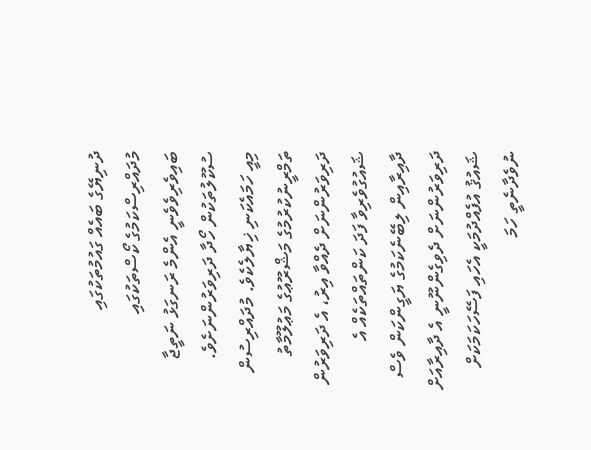ދުނިޔޭގެ ބައެއް ގައުމުތަކުގައި މުދައްރިސްކަމުގެ ކޯސްތަކުގައި ބައިވެރިވެވެނީ އެންމެ ރަނގަޅު ނަތީޖާ ސުކޫލުތަކުން ހޯދާ ދަރިވަރުންނަށެވެ.
މިއީ ހަމައެކަނި ޚިޔާލެކެވެ. މުދައްރިސުން ތަމްރީނުކުރުމުގެ މަޝްރޫޢުގެ މަޢުލޫމާތު ދަރިވަރުންނަށް ދެއްވާ އިރު، އެ ދަރިވަރުން ޝައުގުވެރިވާ ފަދަ ކަންތައްތަކެއް އެ ދާއިރާއިން ލިބޭނެކަމުގެ ޔަގީންކަން ވެސް ދަރިވަރުންނަށް ދެވިގެންނޫނީ އެ ދާއިރާއަށް ޝައުޤު އުފެއްދުމަކީ އެހައި ފަސޭހަކަމަކަށް ނުވެދާނެތީ ހަމަ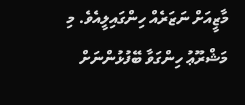މާޒީއަށް ނަޒަރެއް ހިންގައިލީއެވެ. މި މަޝްރޫޢު ހިންގަވާ ބޭފުޅުންނަށް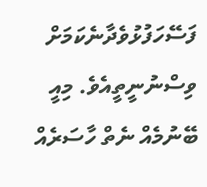ފަސޭހަފުޅުވެދާނެކަމަށް ވިސްނުނީތީއެވެ. މިއީ ބޭނުމެއް ނެތް ހާސަރެއް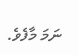ނަމަ މާފެވެ.